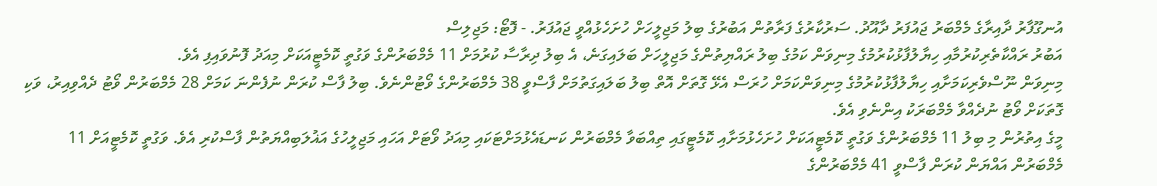އުނގޫފާރު ދާއިރާގެ މެމްބަރު ޖައުފަރު ދާއޫދު. ސަރުކާރުގެ ފަރާތުން އަބުރުގެ ބިލު މަޖިލީހަށް ހުށަހެޅުއްވީ ޖައުފަރު. - ފޮޓޯ: މަޖިލިސް
އަބުރު ރައްކާތެރިކުރުމާއި ހިޔާލުފާޅުކުރުމުގެ މިނިވަން ކަމުގެ ބިލު ރައްޔިތުންގެ މަޖިލީހަށް ބަލައިގަނެ، އެ ބިލު ދިރާސާ ކުރުމަށް 11 މެމްބަރުންގެ ވަގުތީ ކޮމެޓީއަކަށް މިއަދު ފޮނުވައިފި އެވެ.
މިނިވަން ނޫސްވެރިކަމަށާއި ހިޔާލުފާޅުކުރުމުގެ މިނިވަންކަމަށް ހުރަސް އެޅޭ ގޮތަށް އޮތް ބިލު ބަލައިގަތުމަށް ފާސްވީ 38 މެމްބަރުންގެ ވޯޓުންނެވެ. ބިލު ފާސް ކުރަން ނުފެންނަ ކަމަށް 28 މެމްބަރުން ވޯޓު ދެއްވިއިރު، ވަކި ގޮތަކަށް ވޯޓު ނުދެއްވާ މެމްބަރަކު އިންނެވި އެވެ.
މީގެ އިތުރުން މި ބިލު 11 މެމްބަރުންގެ ވަގުތީ ކޮމެޓީއަކަށް ހުށަހެޅުމަށާއި ކޮމެޓީގައި ތިއްބަވާ މެމްބަރުން ކަނޑައެޅުމަށްޓަކައި މިއަދު ވޯޓަށް އަހައި މަޖިލީހުގެ އަޣުލަބިއްޔަތުން ފާސްކުރި އެވެ. ވަގުތީ ކޮމެޓީއަށް 11 މެމްބަރުން އައްޔަން ކުރަން ފާސްވީ 41 މެމްބަރުންގެ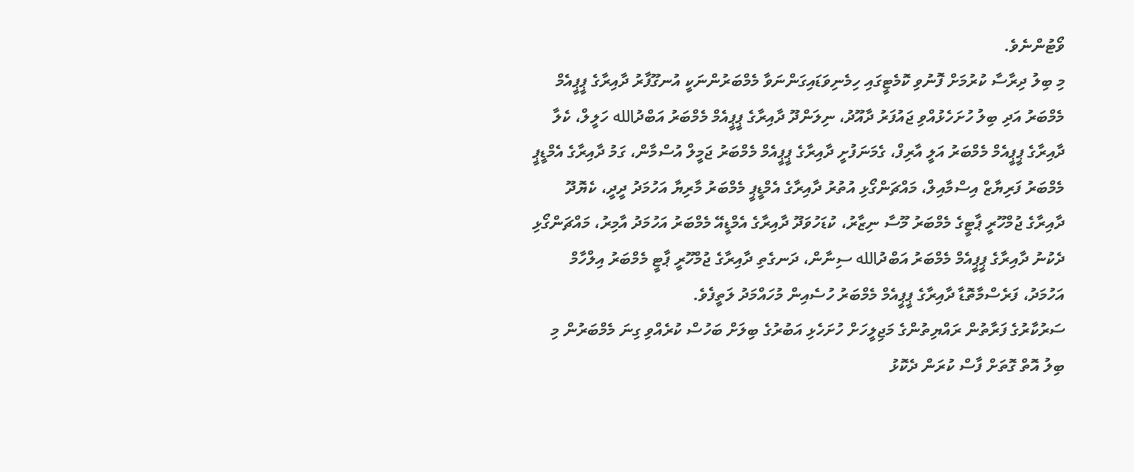ވޯޓުންނެވެ.
މި ބިލު ދިރާސާ ކުރުމަށް ފޮނުވި ކޮމެޓީގައި ހިމެނިވަޑައިގަންނަވާ މެމްބަރުންނަކީ އުނގޫފާރު ދާއިރާގެ ޕީޕީއެމް މެމްބަރު އަދި ބިލު ހުށަހެޅުއްވި ޖައުފަރު ދާއޫދު، ނިލަންދޫ ދާއިރާގެ ޕީޕީއެމް މެމްބަރު އަބްދުالله ހަލީލް، ކެލާ ދާއިރާގެ ޕީޕީއެމް މެމްބަރު އަލީ އާރިފް، ގެމަނަފުށީ ދާއިރާގެ ޕީޕީއެމް މެމްބަރު ޖަމީލް އުސްމާން، ގަމު ދާއިރާގެ އެމްޑީޕީ މެމްބަރު ފަރިޔާޒް އިސްމާއިލް، މައްޗަންގޯޅި އުތުރު ދާއިރާގެ އެމްޑީޕީ މެމްބަރު މާރިޔާ އަހުމަދު ދީދީ، ކެޔޮދޫ ދާއިރާގެ ޖުމްހޫރީ ޕާޓީގެ މެމްބަރު މޫސާ ނިޒާރު، ކުޑަހުވަދޫ ދާއިރާގެ އެމްޑީއޭ މެމްބަރު އަހުމަދު އާމިރު، މައްޗަންގޯޅި ދެކުނު ދާއިރާގެ ޕީޕީއެމް މެމްބަރު އަބްދުالله ސިނާން، ދަނގެތި ދާއިރާގެ ޖުމްހޫރީ ޕާޓީ މެމްބަރު އިލްހާމް އަހުމަދު، ފަރެސްމާތޮޑާ ދާއިރާގެ ޕީޕީއެމް މެމްބަރު ހުސެއިން މުހައްމަދު ލަތީފެވެ.
ސަރުކާރުގެ ފަރާތުން ރައްޔިތުންގެ މަޖިލީހަށް ހުށަހެޅި އަބުރުގެ ބިލަށް ބަހުސް ކުރެއްވި ގިނަ މެމްބަރުން މި ބިލު އޮތް ގޮތަށް ފާސް ކުރަން ދެކޮޅު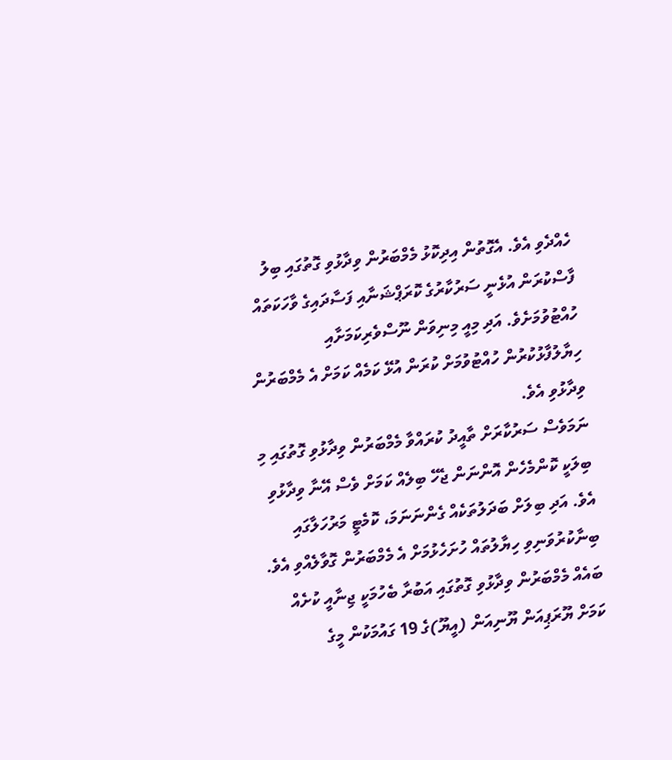ހެއްދެވި އެވެ. އެގޮތުން އިދިކޮޅު މެމްބަރުން ވިދާޅުވި ގޮތުގައި ބިލު ފާސްކުރަން އުޅެނީ ސަރުކާރުގެ ކޮރަޕްޝަނާއި ފަސާދައިގެ ވާހަކަތައް ހުއްޓުވުމަށެވެ. އަދި މިއީ މިނިވަން ނޫސްވެރިކަމަށާއި ހިޔާލުފާޅުކުރުން ހުއްޓުވުމަށް ކުރަން އުޅޭ ކަމެއް ކަމަށް އެ މެމްބަރުން ވިދާޅުވި އެވެ.
ނަމަވެސް ސަރުކާރަށް ތާއީދު ކުރައްވާ މެމްބަރުން ވިދާޅުވި ގޮތުގައި މި ބިލަކީ ކޮންމެހެން އޮންނަން ޖެހޭ ބިލެއް ކަމަށް ވެސް އޭނާ ވިދާޅުވި އެވެ. އަދި ބިލަށް ބަދަލުތަކެއް ގެންނަނަމަ، ކޮމެޓީ މަރުހަލާގައި ބިނާކުރުވަނިވި ހިޔާލުތައް ހުށަހެޅުމަށް އެ މެމްބަރުން ގޮވާލެއްވި އެވެ.
ބައެއް މެމްބަރުން ވިދާޅުވި ގޮތުގައި އަބުރާ ބެހުމަކީ ޖިނާއީ ކުށެއް ކަމަށް ޔޫރަޕިއަން ޔޫނިއަން (އީޔޫ)ގެ 19 ގައުމަކުން މީގެ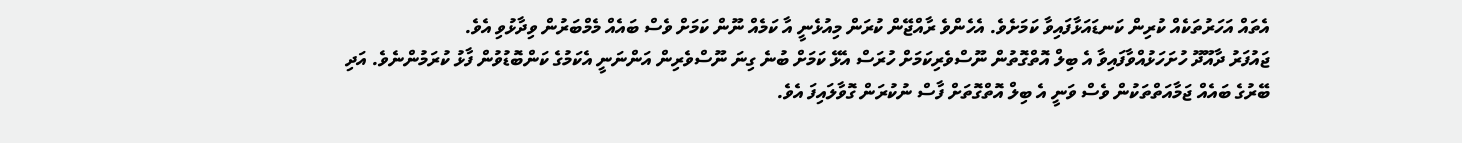އެތައް އަހަރުތަކެއް ކުރިން ކަނޑައަޅާފައިވާ ކަމަށެވެ. އެހެންވެ ރާއްޖޭން ކުރަން މިއުޅެނީ އާ ކަމެއް ނޫން ކަމަށް ވެސް ބައެއް މެމްބަރުން ވިދާޅުވި އެވެ.
ޖައުފަރު ދާއޫދޫ ހުށަހަޅުއްވާފައިވާ އެ ބިލް އޮތްގޮތުން ނޫސްވެރިކަމަށް ހުރަސް އެޅޭ ކަމަށް ބުނެ ގިނަ ނޫސްވެރިން އަންނަނީ އެކަމުގެ ކަންބޮޑުވުން ފާޅު ކުރަމުންނެވެ. އަދި ބޭރުގެ ބައެއް ޖަމާއަތްތަކުން ވެސް ވަނީ އެ ބިލް އޮތްގޮތަށް ފާސް ނުކުރަން ގޮވާލައިފަ އެވެ.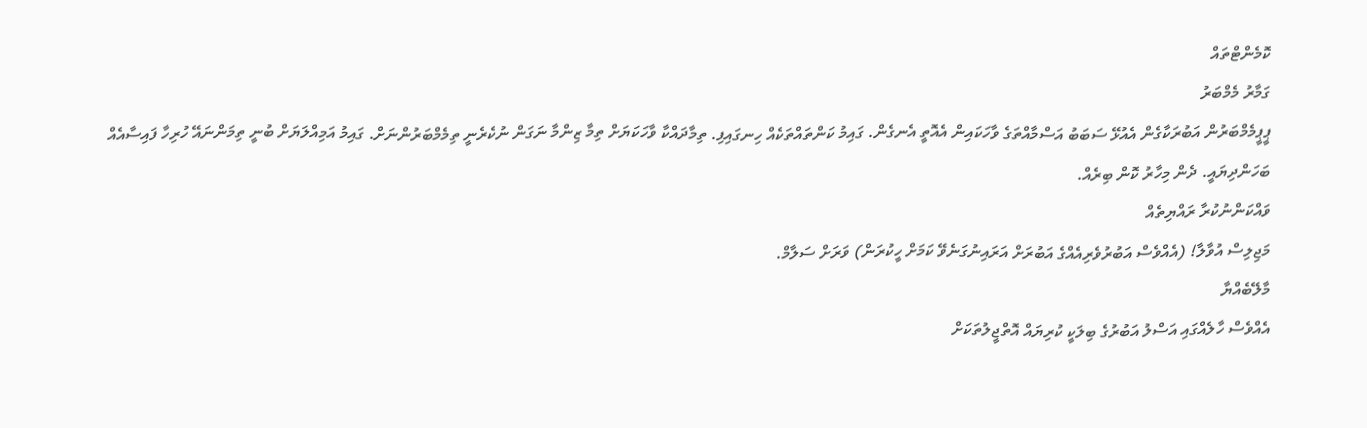ކޮމެންޓްތައް
ގަމާރު މެމްބަރު
ޕީޕީމެމްބަރުން އަބުރަކާގެން އެއުޅޭ ސަބަބު އަސްމާއްތަގެ ވާހަކައިން އެއޮތީ އެނގެން. ގައިމު ކަންތައްތަކެއް ހިނގައިފި. ތިމާދައްކާ ވާހަކަޔަށް ތިމާ ޒިންމާ ނަގަން ނުކެރެނީ ތިމެމްބަރުންނަށް. ގައިމު އަމިއްލަޔަށް ބުނީ ތިމަންނައޭ ހުރިހާ ފައިސާއެއް ބަހަންދިޔައީ. ދެން މިހާރު ކޮން ބިރެއް.
ވައްކަންނުކުރާ ރައްޔިތެއް
މަޖިލިސް އުވާލާ! (އެއްވެސް އަބުރުވެރިއެއްގެ އަބުރަށް އަރައިނުގަނެވޭ ކަމަށް ހީކުރަން) ވަރަށް ސަލާމް.
މާލޭބެއްޔާ
އެއްވެސް ހާލެއްގައި އަސްލު އަބުރުގެ ބިލަކީ ކުރިޔައް އޮތްޖީލުތަކަށް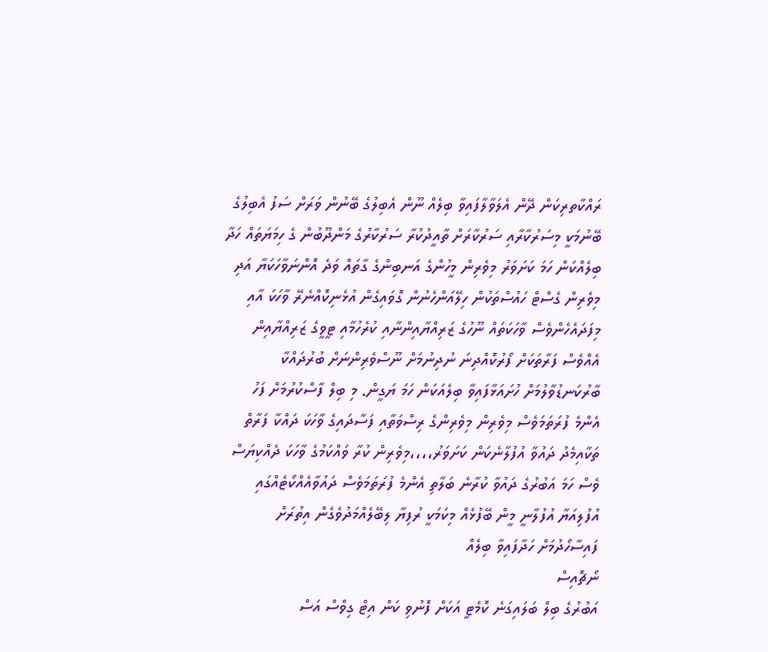ރައްކާތރިކަން ދޭން އެލަވާލާފައިވާ ބިލެއް ނޫން އެބިލުގެ ބޭނުން ވަރަށް ސަފު އެބިލުގެ ބޭނުމަކީ މިސަރުކާރާއި ސަރުކާރަށް ތާއީދުކުރާ ސަރުކާރުގެ މަންދޫބުން ގެ ހިމަޔަތައް ހަދާ ބިލެއްކަން ހަމަ ކަށަވަރު މިވެރިން މީހުންގެ އަނބިންގެ ގާތައް ވަދެ އޮންނަވާހަކަޔާ އަދި މިވެރިން ގެސްޓް ހައުސްތަކުން ހިލޭއަންހެނުން ގޮވައިގެން އުޅެނިކޮއްނެރޭ ވާހަކަ އާއި މިފަދައެހެންވެސް ވާހަކަތައް ނޫހުގެ ޒަރިއްޔާއިންނާއި ކުރެހުމާއި ޓީވީގެ ޒަރިއްޔާއިން އެއްވެސް ފަރާތަކަށް ފޯރުކޮއްދިނަ ނުދިނުމަށް ނޫސްވެރިންނަށް ބުރުދައްކާ ބާރުކަނޑުވާލުމަށް ހުށައަޅާފައިވާ ބިލެއަކަން ހަމަ ޔަގީން. މި ބިލް ފާސްކުރުމަށް ފަހު އެންމެ ފުރަތަމަވެސް މިވެރިން މިވެރިންގެ ރިސްވަތާއި ފަސާދައިގެ ވާހަކަ ދައްކާ ފަރާތް ތަކާއިމެދު ދައުވާ އުފުލާނެކަން ކަށަވަރު،،،،މިވެރިން ކުރާ ވައްކަމުގެ ވާހަކަ ދެއްކިޔަސް ވެސް ހަމަ އަބުރުގެ ދައުވާ ކުރާނެ ބަލާތި އެންމެ ފުރަތަމަވެސް ދައުވާއެއްކޯޓެއްގައި އުފުލިއަޔާ އުފުލާނީ މީން ބޭފުޅެއް މިކަމަކީ ރުފިޔާ ލިބޭލެއްމަދުވެގެން އިތުރަށް ފައިސާހޯދުމަށް ހަދާފައިވާ ބިލެއް
ނޯޗޮއިސް
އަބުރުގެ ބިލް ބަލައިގަނެ ކޮމެޓީ އަކަށް ފޮނުވި ކަން އިޓް ގިވްސް އަސް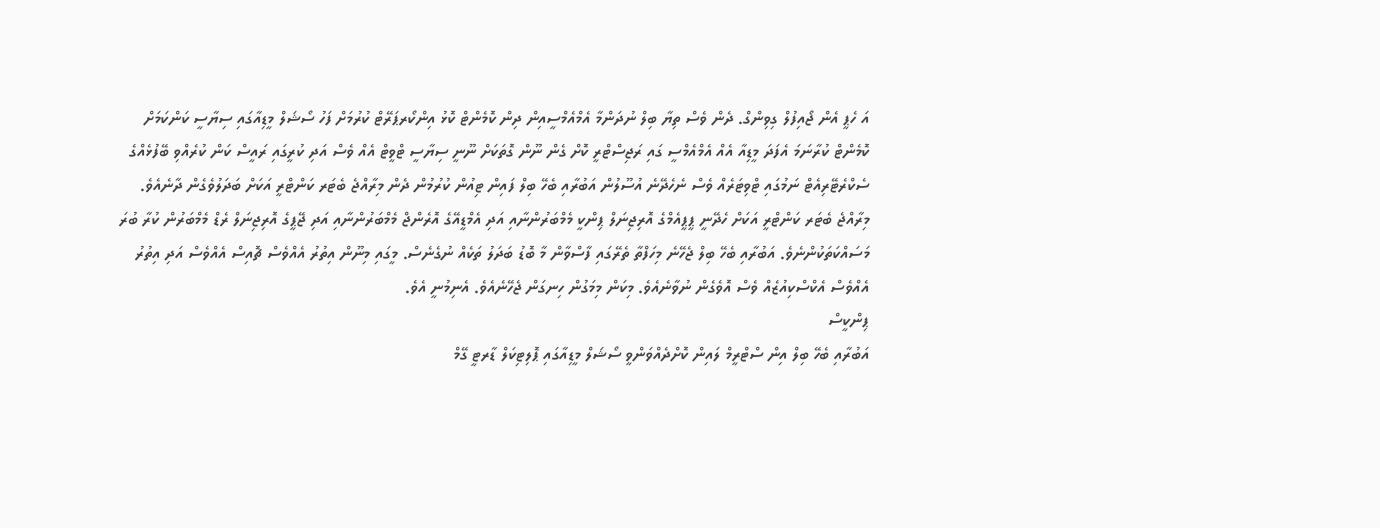އަ ހެޕީ އެން ޖޯއިފުލް ގިވިންގް. ދެން ވެސް ތިޔާ ބިލް ނުދަންމާ އެމްއެމްސީއިން ދިން ކޮމެންޓް ކޮޅު އިންކޯރޕަރޭޓް ކުރުމަށް ފަހު ސޯޝަލް މީޑިއާގައި ސިޔާސީ ކަންކަމަށް ކޮމެންޓް ކުރާނަމަ އެފަދަ މީޑިއާ އެއް އެމްއެމްސީ ގައި ރަޖިސްޓްރީ ކޮށް ގެން ނޫން ގޮތަކަށް ނޫނީ ސިޔާސީ ޓްވީޓް އެއް ވެސް އަދި ކުރީގައި ރައީސް ކަން ކުރެއްވި ބޭފުޅެއްގެ ސެކްރެޓޭރިއެޓް ނަމުގައި ޓްވިޓަރެއް ވެސް ނެހެދޭނެ އުސޫލުން އަބުރާއި ބެހޭ ބިލް ފައިން ޓިއުން ކުރުމުން ދެން މިރާއްޖެ ބެޓަރ ކަންޓްރީ އަކަށް ބަދަލުވެގެން ދާނެއެވެ. މިރާއްޖެ ބެޓަރ ކަންޓްރީ އަކަށް ހެދޭނީ ޕީޕީއެމްގެ އޮރިޖިނަލް ޕިންކީ މެމްބަރުންނާއި އަދި އެމްޑީއޭގެ އޮރެންޖް މެމްބަރުންނާއި އަދި ޖޭޕީގެ އޮރިޖިނަލް ރެޑް މެމްބަރުން ކުރާ ބުރަ މަސައްކަތަކުންނެވެ. އަބުރާއި ބެހޭ ބިލް ޖެހޭނެ މިހަފްތާ ތެރޭގައި ފާސްވާން މާ ބޮޑު ބަދަލު ތަކެއް ނުގެނެސް. މީގައި މިނޫން އިތުރު އެއްވެސް ޗޮއިސް އެއްވެސް އަދި އިތުރު އެއްވެސް އެކްސްކިއުޒެއް ވެސް އޮވެގެން ނުވާނެއެވެ. މިކަން މިމަގުން ހިނގަން ޖެހޭނެއެވެ. އެނިމުނީ އެވެ.
ޕިންކީސް
އަބުރާއި ބެހޭ ބިލް އިން ސްޓްރީމް ލައިން ކޮށްދެއްވަންވީ ސޯޝަލް މީޑިއާގައި ޕޮލިޓިކަލް ޑާރޓީ ގޭމް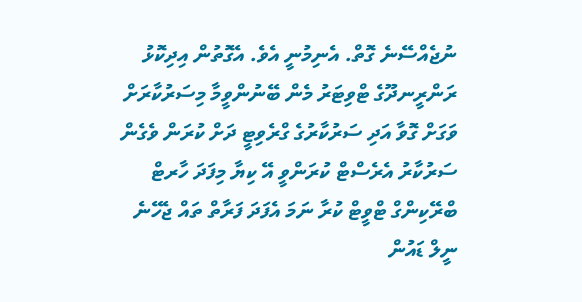ނުޖެއްސޭނެ ގޮތް. އެނިމުނީ އެވެ. އެގޮތުން އިދިކޮޅު ރަންރީނދޫގެ ޓްވިޓަރު މެން ބޭނުންވީމާ މިސަރުކާރަށް ވަގަށް ގޮވާ އަދި ސަރުކާރުގެ ގްރެވިޓީ ދަށް ކުރަން ވެގެން ސަރުކާރު އެރެސްޓް ކުރަންވީ އޭ ކިޔާ މިފަދަ ހާރޓް ބްރޭކިންގް ޓްވީޓް ކުރާ ނަމަ އެފަދަ ފަރާތް ތައް ޖެހޭނެ ނީލް ޑައުން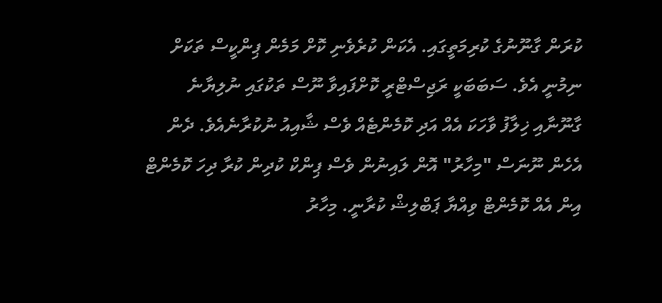ކުރަން ގާނޫނުގެ ކުރިމަތީގައި. އެކަން ކުރެވެނި ކޮށް މަމެން ޕިންކީސް ތަކަށް ނިމުނީ އެވެ. ސަބަބަކީ ރަޖިސްޓްރީ ކޮށްފައިވާ ނޫސް ތަކުގައި ނުލިޔާނެ ގާނޫނާއި ޚިލާފު ވާހަކަ އެއް އަދި ކޮމެންޓެއް ވެސް ޝާއިއު ނުކުރާނެއެވެ. ދެން އެހެން ނޫނަސް "މިހާރު" އޮން ލައިނުން ވެސް ޕިންކް ކުދިން ކުރާ ދިހަ ކޮމެންޓް އިން އެއް ކޮމެންޓް ވިއްޔާ ޕަބްލިޝް ކުރާނީ. މިހާރު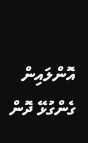އޮންލައިން ގެންގުޅޭ ދޮން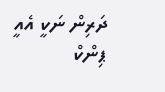ދަރިން ނަކީ އެއީ ޕިންކް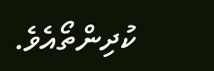ކުދިންތޯއެވެ.